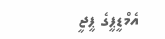އެމްޑީޕީގެ ޕީޖީ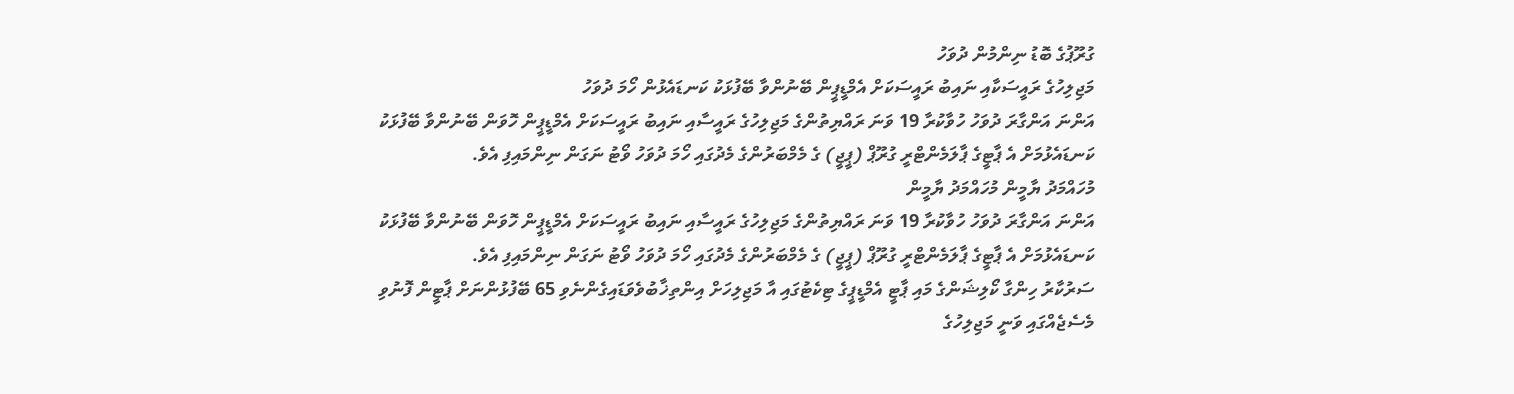ގުރޫޕުގެ ބޮޑު ނިންމުން ދުވަހު
މަޖިލިހުގެ ރައީސަކާއި ނައިބު ރައީސަކަށް އެމްޑީޕީން ބޭނުންވާ ބޭފުޅަކު ކަނޑައެޅުން ހޯމަ ދުވަހު
އަންނަ އަންގާރަ ދުވަހު ހުވާކުރާ 19 ވަނަ ރައްޔިތުންގެ މަޖިލިހުގެ ރައީސާއި ނައިބު ރައީސަކަށް އެމްޑީޕީން ހޮވަން ބޭނުންވާ ބޭފުޅަކު ކަނޑައެޅުމަށް އެ ޕާޓީގެ ޕާލަމެންޓްރީ ގުރޫޕް (ޕީޖީ) ގެ މެމްބަރުންގެ މެދުގައި ހޯމަ ދުވަހު ވޯޓު ނަގަން ނިންމައިފި އެވެ.
މުހައްމަދު ޔާމީން މުހައްމަދު ޔާމީން
އަންނަ އަންގާރަ ދުވަހު ހުވާކުރާ 19 ވަނަ ރައްޔިތުންގެ މަޖިލިހުގެ ރައީސާއި ނައިބު ރައީސަކަށް އެމްޑީޕީން ހޮވަން ބޭނުންވާ ބޭފުޅަކު ކަނޑައެޅުމަށް އެ ޕާޓީގެ ޕާލަމެންޓްރީ ގުރޫޕް (ޕީޖީ) ގެ މެމްބަރުންގެ މެދުގައި ހޯމަ ދުވަހު ވޯޓު ނަގަން ނިންމައިފި އެވެ.
ސަރުކާރު ހިންގާ ކޯލިޝަންގެ މައި ޕާޓީ އެމްޑީޕީގެ ޓިކެޓުގައި އާ މަޖިލިހަށް އިންތިޚާބުވެވަޑައިގެންނެވި 65 ބޭފުޅުންނަށް ޕާޓީން ފޮނުވި މެސެޖެއްގައި ވަނީ މަޖިލިހުގެ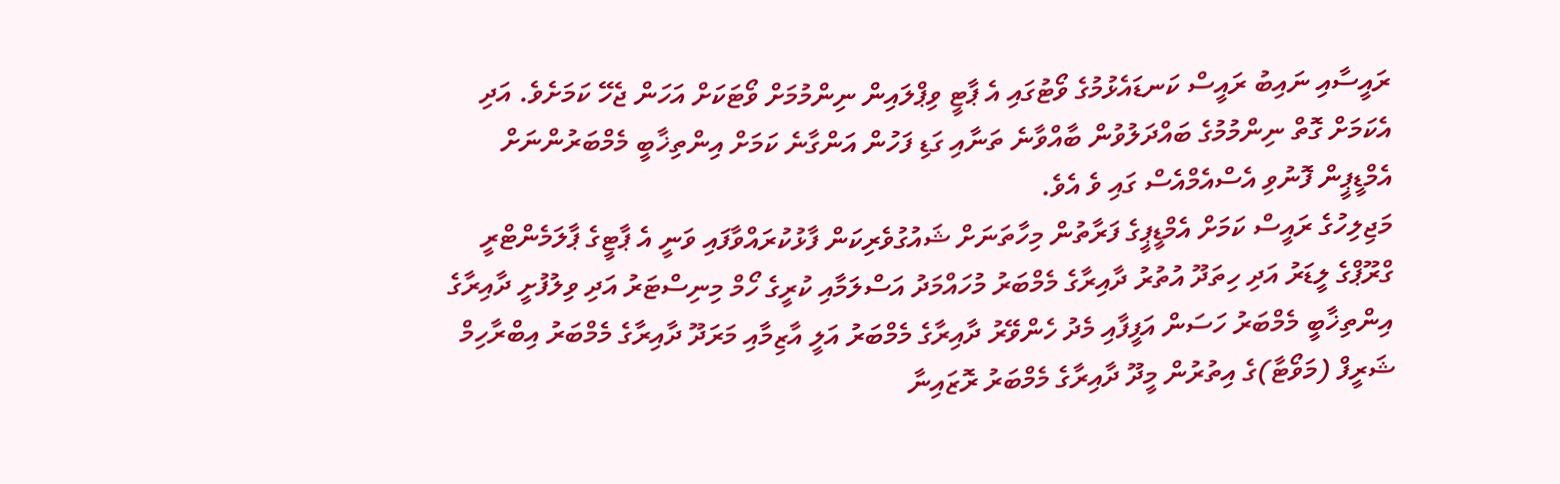ރައީސާއި ނައިބު ރައީސް ކަނޑައެޅުމުގެ ވޯޓުގައި އެ ޕާޓީ ވިޕްލައިން ނިންމުމަށް ވޯޓަކަށް އަހަން ޖެހޭ ކަމަށެވެ. އަދި އެކަމަށް ގޮތް ނިންމުމުގެ ބައްދަލުވުން ބާއްވާނެ ތަނާއި ގަޑި ފަހުން އަންގާނެ ކަމަށް އިންތިޚާބީ މެމްބަރުންނަށް އެމްޑީޕީން ފޮނުވި އެސްއެމްއެސް ގައި ވެ އެވެ.
މަޖިލިހުގެ ރައީސް ކަމަށް އެމްޑީޕީގެ ފަރާތުން މިހާތަނަށް ޝައުގުވެރިކަން ފާޅުކުރައްވާފައި ވަނީ އެ ޕާޓީގެ ޕާލަމެންޓްރީ ގްރޫޕްގެ ލީޑަރު އަދި ހިތަދޫ އުތުރު ދާއިރާގެ މެމްބަރު މުހައްމަދު އަސްލަމާއި ކުރީގެ ހޯމް މިނިސްޓަރު އަދި ވިލުފުށީ ދާއިރާގެ އިންތިޚާބީ މެމްބަރު ހަސަން އަފީފާއި މެދު ހެންވޭރު ދާއިރާގެ މެމްބަރު އަލީ އާޒިމާއި މަރަދޫ ދާއިރާގެ މެމްބަރު އިބްރާހިމް ޝަރީފް (މަވޯޓާ)ގެ އިތުރުން މީދޫ ދާއިރާގެ މެމްބަރު ރޮޒައިނާ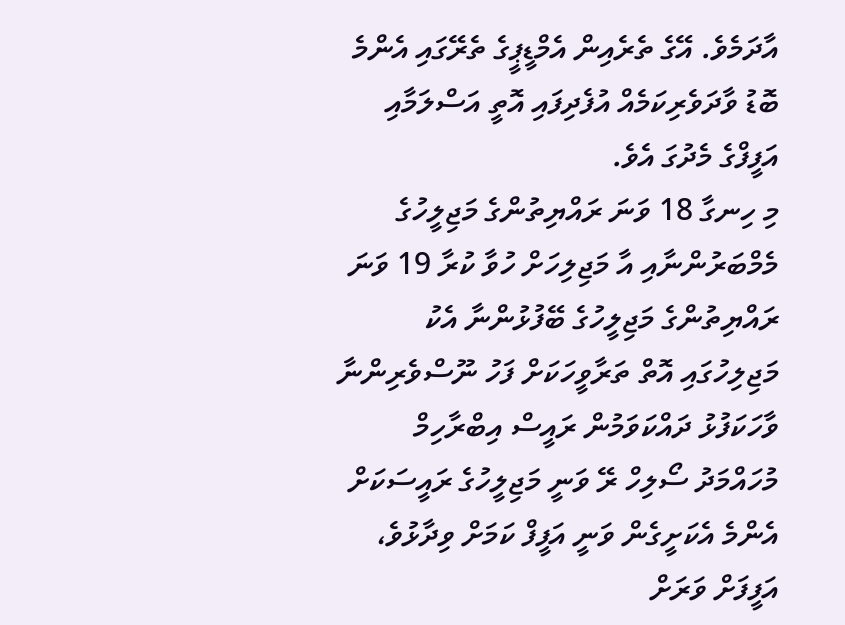އާދަމެވެ. އޭގެ ތެރެއިން އެމްޑީޕީގެ ތެރޭގައި އެންމެ ބޮޑު ވާދަވެރިކަމެއް އުފެދިފައި އޮތީ އަސްލަމާއި އަފީފްގެ މެދުގަ އެވެ.
މި ހިނގާ 18 ވަނަ ރައްޔިތުންގެ މަޖިލީހުގެ މެމްބަރުންނާއި އާ މަޖިލިހަށް ހުވާ ކުރާ 19 ވަނަ ރައްޔިތުންގެ މަޖިލީހުގެ ބޭފުޅުންނާ އެކު މަޖިލިހުގައި އޮތް ތަރާވީހަކަށް ފަހު ނޫސްވެރިންނާ ވާހަކަފުޅު ދައްކަވަމުން ރައީސް އިބްރާހިމް މުހައްމަދު ސޯލިހް ރޭ ވަނީ މަޖިލީހުގެ ރައީސަކަށް އެންމެ އެކަށީގެން ވަނީ އަފީފް ކަމަށް ވިދާޅުވެ، އަފީފަށް ވަރަށް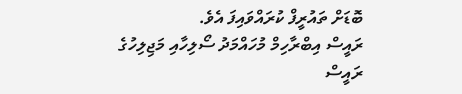ބޮޑަށް ތައުރީފް ކުރައްވައިފަ އެވެ.
ރައީސް އިބްރާހިމް މުހައްމަދު ސޯލިހާއި މަޖިލިހުގެ ރައީސް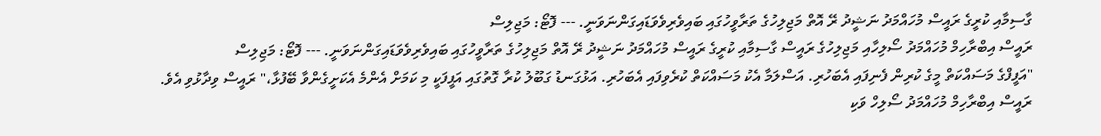ގާސިމާއި ކުރީގެ ރައީސް މުހައްމަދު ނަޝީދު ރޭ އޮތް މަޖިލިހުގެ ތަރާވީހުގައި ބައިވެރިވެވަޑައިގަންނަވަނީ. --- ފޮޓޯ: މަޖިލިސް
ރައީސް އިބްރާހިމް މުހައްމަދު ސޯލިހާއި މަޖިލިހުގެ ރައީސް ގާސިމާއި ކުރީގެ ރައީސް މުހައްމަދު ނަޝީދު ރޭ އޮތް މަޖިލިހުގެ ތަރާވީހުގައި ބައިވެރިވެވަޑައިގަންނަވަނީ. --- ފޮޓޯ: މަޖިލިސް
"އަފީފްގެ މަސައްކަތް މީގެ ކުރިން ފެނިފައި އެބަހުރި. އަސްލަމާ އެކު މަސައްކަތް ކުރެވިފައި އެބަހުރި. އަޅުގަނޑު ގަބޫލު ކުރާ ގޮތުގައި އަފީފަކީ މި ކަމަށް އެންމެ އެކަށީގެންވާ ބޭފުޅާ،" ރައީސް ވިދާޅުވި އެވެ.
ރައީސް އިބްރާހިމް މުހައްމަދު ސޯލިހް ވަކި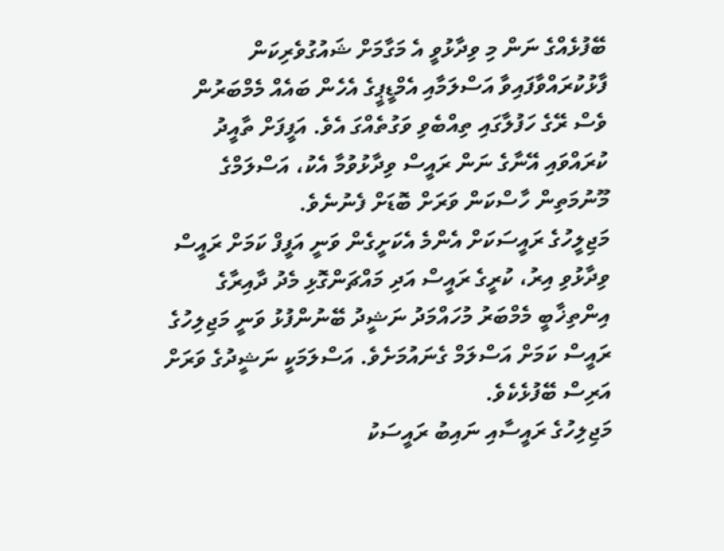ބޭފުޅެއްގެ ނަން މި ވިދާޅުވީ އެ މަގާމަށް ޝައުގުވެރިކަން ފާޅުކުރައްވާފައިވާ އަސްލަމާއި އެމްޑީޕީގެ އެހެން ބައެއް މެމްބަރުން ވެސް ރޭގެ ހަފުލާގައި ތިއްބެވި ވަގުތެއްގަ އެވެ. އަފީފަށް ތާއީދު ކުރައްވައި އޭނާގެ ނަން ރައީސް ވިދާޅުވުމާ އެކު، އަސްލަމްގެ މޫނުމަތިން ހާސްކަން ވަރަށް ބޮޑަށް ފެނުނެވެ.
މަޖިލީހުގެ ރައީސަކަށް އެންމެ އެކަށީގެން ވަނީ އަފީފް ކަމަށް ރައީސް ވިދާޅުވި އިރު، ކުރީގެ ރައީސް އަދި މައްޗަންގޮޅި މެދު ދާއިރާގެ އިންތިޚާބީ މެމްބަރު މުހައްމަދު ނަޝީދު ބޭނުންފުޅު ވަނީ މަޖިލިހުގެ ރައީސް ކަމަށް އަސްލަމް ގެނައުމަށެވެ. އަސްލަމަކީ ނަޝީދުގެ ވަރަށް އަރިސް ބޭފުޅެކެވެ.
މަޖިލިހުގެ ރައީސާއި ނައިބު ރައީސަކު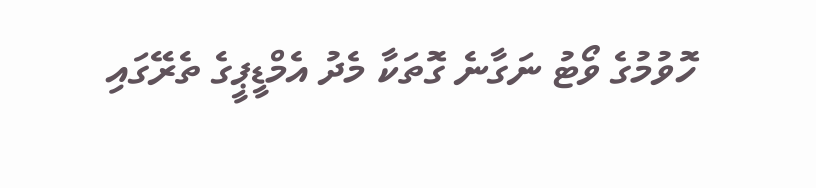ހޮވުމުގެ ވޯޓު ނަގާނެ ގޮތަކާ މެދު އެމްޑީޕީގެ ތެރޭގައި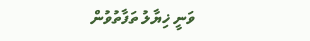ވަނީ ޚިޔާލު ތަފާތުވުން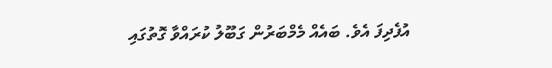އުފެދިފަ އެވެ. ބައެއް މެމްބަރުން ގަބޫލު ކުރައްވާ ގޮތުގައި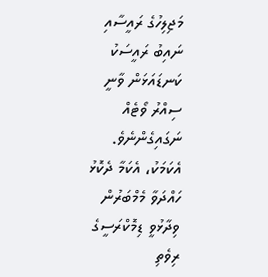މަޖިލިހުގެ ރައީސާއި ނައިބު ރައީސަކު ކަނޑައަޅަން ވާނީ ސިއްރު ވޯޓެއް ނަގައިގެންނެވެ. އެކަމަކު، އެކަމާ ދެކޮޅު ހައްދަވާ މެމްބަރުން ވިދާޅުވީ ޑިމޮކްރަސީގެ ރިވެތި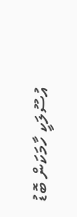އުސޫލަކީ ހާމަކަން ބޮޑު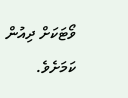ވޯޓަކަށް ދިއުން ކަމަށެވެ.